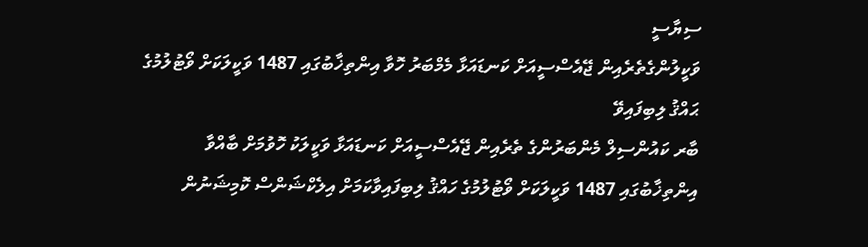ސިޔާސީ
ވަކީލުންގެތެރެއިން ޖޭއެސްސީއަށް ކަނޑައަޅާ މެމްބަރު ހޮވާ އިންތިޚާބުގައި 1487 ވަކީލަކަށް ވޯޓުލުމުގެ ޙައްޤު ލިބިފައިވޭ
ބާރ ކައުންސިލް މެންބަރުންގެ ތެރެއިން ޖޭއެސްސީއަށް ކަނޑައަޅާ ވަކީލަކު ހޮވުމަށް ބާއްވާ އިންތިޚާބުގައި 1487 ވަކީލަކަށް ވޯޓުލުމުގެ ހައްޤު ލިބިފައިވާކަމަށް އިލެކްޝަންސް ކޮމިޝަނުން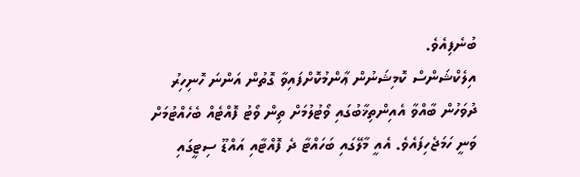ބުނެފިއެވެ.
އިލެކްޝަންސް ކޮމިޝަނުން ޢާންމުކޮށްފައިވާ ގޮތުން އަންނަ ހޮނިހިރު ދުވަހުން ބާއްވާ އެއިންތިޚާބުގައި ވޯޓުލުމަށް ތިން ވޯޓު ފޮއްޓެއް ބެހެއްޓުމަށް ވަނީ ހަމަޖެހިފައެވެ. އެއީ މާލޭގައި ބަހައްޓާ ދެ ފޮއްޓާއި އައްޑޫ ސިޓީގައި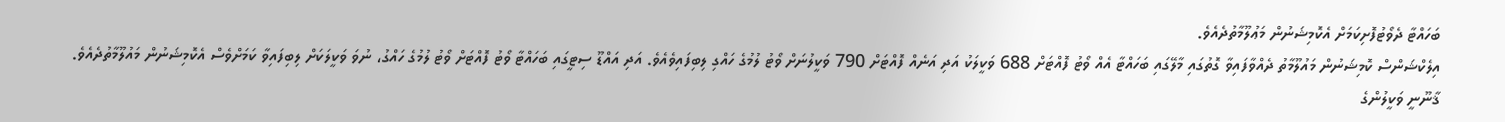ބަހައްޓާ ދެވޯޓުފޮށިކަމަށް އެކޮމިޝަނުން މަޢުލޫމާތުދެއެވެ.
އިލެކްޝަންސް ކޮމިޝަނުން މައުލޫމާތު ދެއްވާފައިވާ ގޮތުގައި މާލޭގައި ބަހައްޓާ އެއް ވޯޓު ފޮއްޓަށް 688 ވަކީލަކު އަދި އަނެއް ފޮއްޓަށް 790 ވަކީލުނަށް ވޯޓު ލުމުގެ ހައްގި ލިބިފައިވެއެވެ. އަދި އައްޑޫ ސިޓީގައި ބަހައްޓާ ވޯޓު ފޮއްޓަށް ވޯޓު ލުމުގެ ހައްގު، ނުވަ ވަކީލަކަށް ލިބިފައިވާ ކަމަށްވެސް އެކޮމިޝަނުން މައުލޫމާތުދެއެވެ.
ޤާނޫނީ ވަކީލުންގެ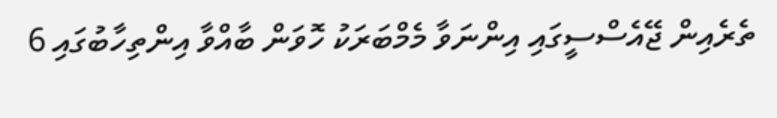ތެރެއިން ޖޭއެސްސީގައި އިންނަވާ މެމްބަރަކު ހޮވަން ބާއްވާ އިންތިހާބުގައި 6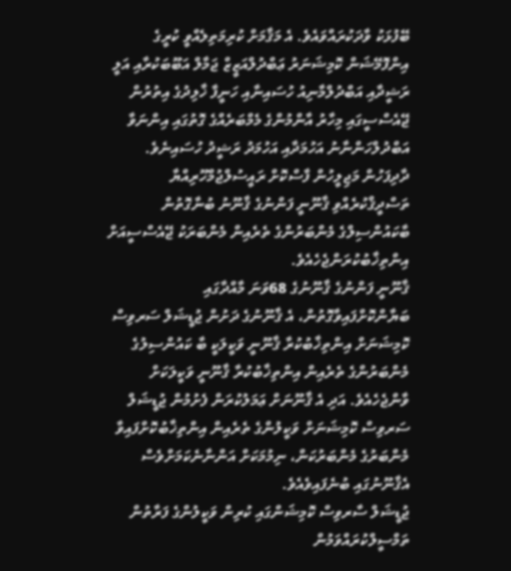ބޭފުޅަކު ވާދަކުރައްވައެވެ. އެ މަޤާމަށް ކުރިމަތިލެއްވީ ކުރީގެ އިންފޮމޭޝަން ކޮމިޝަނަރު ޢަބްދުލްއަޒީޒް ޖަމާލް އަބޫބަކުރާއި އަލީ ރަޝީދާއި އަބްދުލްމާނިއު ހުސައިނާއި ހަނީފާ ޚާލިދުގެ އިތުރުން ޖޭއެސްސީގައި މިހާރު އާންމުންގެ މެމްބަރެއްގެ ގޮތުގައި އިންނަވާ އަބްދުލްހަންނާނު އަހުމަދާއި އަހުމަދު ރަޝީދު ހުސައިނެވެ.
ދާދިފަހުން މަޖިލީހުން ފާސްކޮށް ރައީސުލްޖުމްހޫރިއްޔާ ތަސްދީޤްކުރެއްވި ޤާނޫނީ ފަންނުގެ ޤާނޫނު ބުނާގޮތުން ބާކައުންސިލްގެ މެންބަރުންގެ ތެރެއިން މެންބަރަކު ޖޭއެސްސީއަށް އިންތިޚާބުކުރަންޖެހެއެވެ.
ޤާނޫނީ ފަންނުގެ ޤާނޫނުގެ 68ވަނަ މާއްދާގައި ބަޔާންކޮށްފައިވާގޮތުން، އެ ޤާނޫނުގެ ދަށުން ޖުޑީޝަލް ސަރވިސް ކޮމިޝަނަށް އިންތިޚާބުކުރާ ޤާނޫނީ ވަކީލަކީ ބާ ކައުންސިލުގެ މެންބަރުންގެ ތެރެއިން އިންތިޚާބުކުރާ ޤާނޫނީ ވަކީލަކަށް ވާންޖެހެއެވެ. އަދި އެ ޤާނޫނަށް ޢަމަލުކުރަން ފެށުމުން ޖުޑީޝަލް ސަރވިސް ކޮމިޝަނަށް ވަކީލުންގެ ތެރެއިން އިންތިޚާބުކޮށްފައިވާ މެންބަރުގެ މެންބަރުކަން، ނިމުމަކަށް އަންނާނެކަމަށްވެސް އެޤާނޫނުގައި ބުނެފައިވެއެވެ.
ޖުޑީޝަލް ސާރވިސް ކޮމިޝަންގައި ކުރިން ވަކީލުންގެ ފަރާތުން ތަމްސީލްކުރައްވަމުން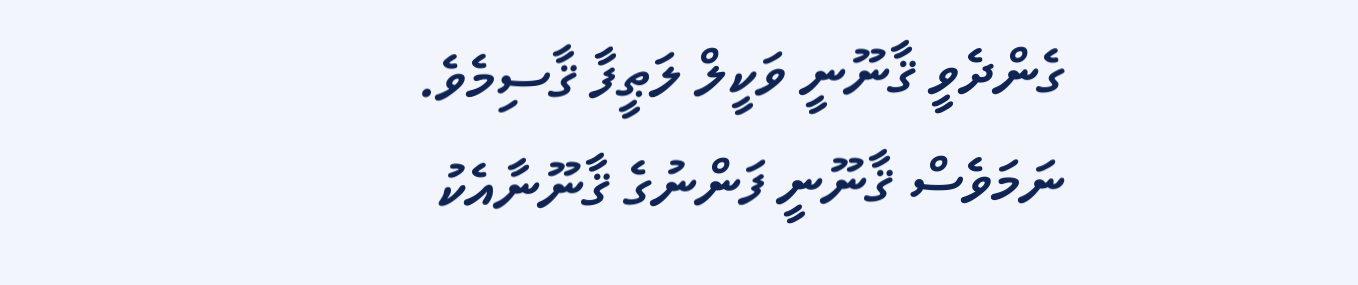ގެންދެވީ ޤާނޫނީ ވަކީލް ލަޠީފާ ޤާސިމެވެ. ނަމަވެސް ޤާނޫނީ ފަންނުގެ ޤާނޫނާއެކު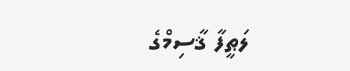ލަޠީފާ ޤާސިމްގެ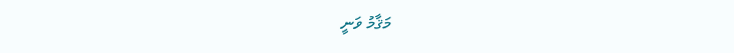މަޤާމު ވަނީ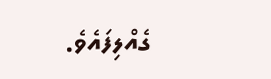ގެއްލިފައެވެ.